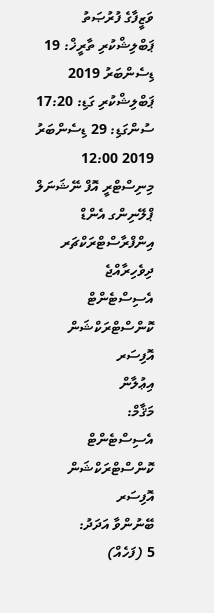ވަޒީފާގެ ފުރުޞަތު
ޕަބްލިޝްކުރި ތާރީޚް: 19 ޑިސެންބަރު 2019
ޕަބްލިޝްކުރި ގަޑި: 17:20
ސުންގަޑި: 29 ޑިސެންބަރު 2019 12:00
މިނިސްޓްރީ އޮފް ނޭޝަނަލް ޕްލޭނިންގ އެންޑް އިންފްރާސްޓްރަކްޗަރ
ދިވެހިރާއްޖެ
އެސިސްޓެންޓް ކޮންސްޓްރަކްޝަން އޮފިސަރ
އިޢުލާން
މަޤާމް:
އެސިސްޓެންޓް ކޮންސްޓްރަކްޝަން އޮފިސަރ
ބޭނުންވާ އަދަދު:
5 (ފަހެއް)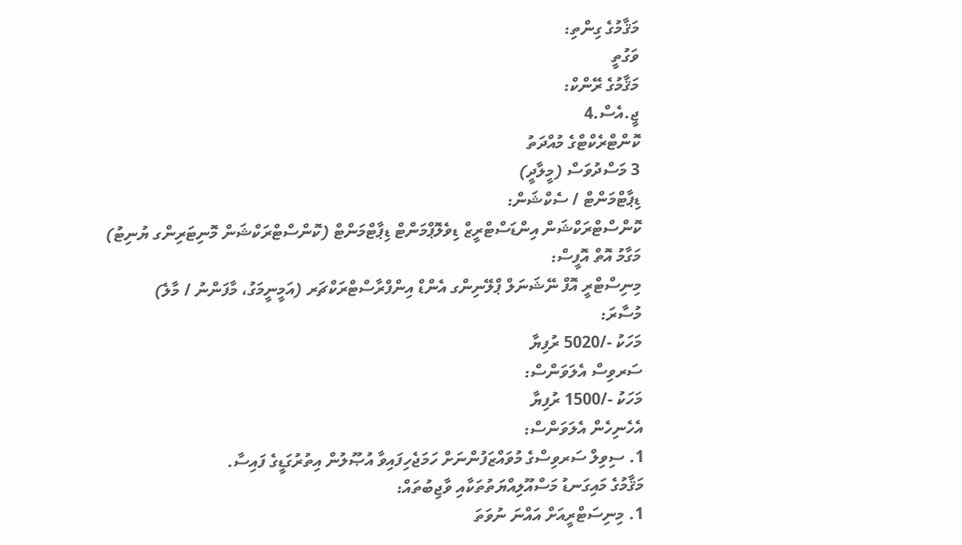މަޤާމުގެ ގިންތި:
ވަގުތީ
މަޤާމުގެ ރޭންކް:
ޖީ.އެސް.4
ކޮންޓްރެކްޓްގެ މުއްދަތު
3 މަސްދުވަސް (މީލާދީ)
ޑިޕާޓްމަންޓް / ސެކްޝަން:
ކޮންސްޓްރަކްޝަން އިންޑަސްޓްރީޒް ޑިވެލޮޕްމަންޓް ޑިޕާޓްމަންޓް (ކޮންސްޓްރަކްޝަން މޮނިޓަރިންގ ޔުނިޓު)
މަގާމު އޮތް އޮފީސް:
މިނިސްޓްރީ އޮފް ނޭޝަނަލް ޕްލޭނިންގ އެންޑް އިންފްރާސްޓްރަކްޗަރ (އަމީނީމަގު، މާފަންނު / މާލެ)
މުސާރަ:
މަހަކު -/5020 ރުފިޔާ
ސަރވިސް އެލަވަންސް:
މަހަކު -/1500 ރުފިޔާ
އެހެނިހެން އެލަވަންސް:
1. ސިވިލް ސަރވިސްގެ މުވައްޒަފުންނަށް ހަމަޖެހިފައިވާ އުޞޫލުން އިތުރުގަޑީގެ ފައިސާ.
މަޤާމުގެ މައިގަނޑު މަސްއޫލިއްޔަތުތަކާއި ވާޖިބުތައް:
1. މިނިސަޓްރީއަށް އައްނަ ނުވަތަ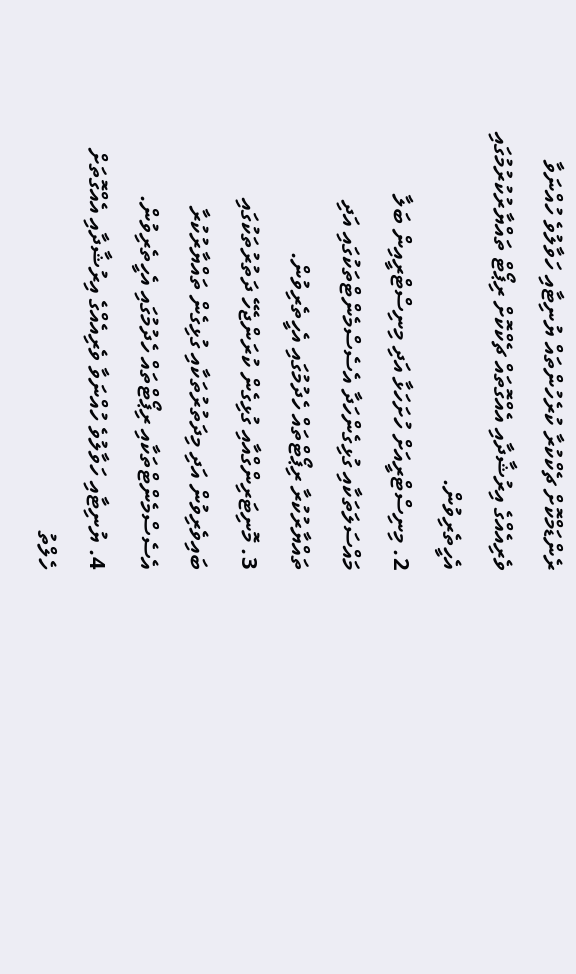ރެންޑަމްކޮށް ޗެކްކުރާ ކުރެހުންތައް ޔުނިޓާއި ހަވާލުވެ ހުއްނަވާ ވެރިއެއްގެ އިރުޝާދާއި އެއްގޮތައް ޗެކްކޮށް ރިޕޯޓް ތައްޔާރުކުރުމުގައި އެހީތެރިވުން.
2. މިނިސްޓްރީއަށް ހުށަހަޅާ އަދި މިނިސްޓްރީއިން ބަލާ މައްސަލަތަކާއި ގުޅިގެންހަދާ އެސެސްމެންޓްތަކުގައި އަދި ތައްޔާރުކުރާ ރިޕޯޓްތައް ހެދުމުގައި އެހީތެރިވުން.
3. މޮނިޓަރިންގްއާއި ގުޅިގެން ކުރަންޖެހޭ ދަތުރުތަކުގައި ބައިވެރިވުން އަދި މިދަތުރުތަކާއި ގުޅިގެން ތައްޔާރުކުރާ އެސެސްމެންޓްތަކާއި ރިޕޯޓްތައް ހެދުމުގައި އެހީތެރިވުން.
4. ޔުނިޓާއި ހަވާލުވެ ހުއްނަވާ ވެރިއެއްގެ އިރުޝާދާއި އެއްގޮތަށް ހެލްތު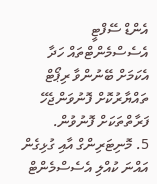އެންޑް ސޭފްޓީ އެސެސްމެންޓްތައް ހަދާ އެކަމަށް ބޭނުންވާ ރިޕޯޓް ތައްޔާރުކޮށް ފޮނުވަންޖެހޭ ފަރާތްތަކަށް ފޮނުވުން.
5. މޮނިޓަރިންގް އާއި ގުޅިގެން އައްނަ ކުއްލި އެސެސްމެންޓް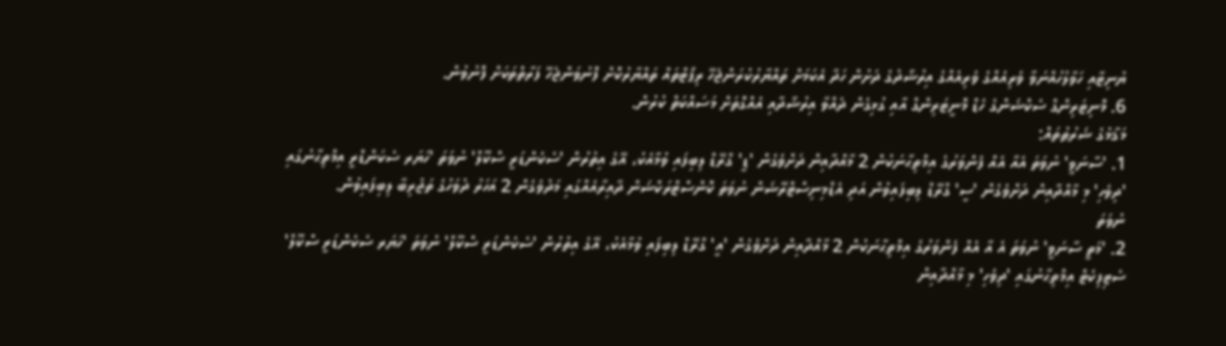ޔުނިޓާއި ހަވާލުހުއްނަވާ ވެރިއެއްގެ ވެރިއެއްގެ އިރުޝާދުގެ ދަށުން ހަދާ އެކަމަށް ތައްޔާރުކުރަންޖެހޭ ރިޕޯޓްތައް ތައްޔާރުކޮށް ފޮނުވަންޖެހޭ ފަރާތްތަކަށް ފޮނުވުން.
6. މޮނިޓަރިންގް ސެކްޝަންގެ ހެޑް މޮނީޓަރިންގް އާއި ގުޅިގެން ދެއްވާ އިރުޝާދާއި އެއްގޮތަށް މަސައްކަތް ކުރުން.
މަޤާމުގެ ޝަރުޠުތައް:
1. 'ސާނަވީ' ނުވަތަ އެއާ އެއް ފެންވަރުގެ އިމްތިޙާނަކުން 2 މާއްދާއިން ދަށްވެގެން 'ޑީ' ގްރޭޑް ލިބިފައި ވުމާއެކު، އޭގެ އިތުރުން 'ސެކެންޑަރީ ސްކޫލް' ނުވަތަ 'ހަޔަރ ސެކަންޑްރީ އިމްތިޙާނުގައި 'ދިވެހި' މި މާއްދާއިން ދަށްވެގެން 'ސީ' ގްރޭޑް ލިބިފައިވުން އަދި އެޑްމިނިސްޓްރޭޝަން ނުވަތަ ކޮންސްޓްރަކްޝަން ދާއިރާއެއްގައި މަދުވެގެން 2 އަހަރު ދުވަހުގެ ތަޖުރިބާ ލިބިފައިވުން.
ނުވަތަ
2. 'މަތީ ސާނަވީ' ނުވަތަ އެ އާ އެއް ފެންވަރުގެ އިމްތިޙާނަކުން 2 މާއްދާއިން ދަށްވެގެން 'އީ' ގްރޭޑް ލިބިފައި ވުމާއެކު، އޭގެ އިތުރުން 'ސެކެންޑަރީ ސްކޫލް' ނުވަތަ 'ހަޔަރ ސެކެންޑަރީ ސްކޫލް' ސެޓިފިކެޓް އިމްތިޙާނުގައި 'ދިވެހި' މި މާއްދާއިން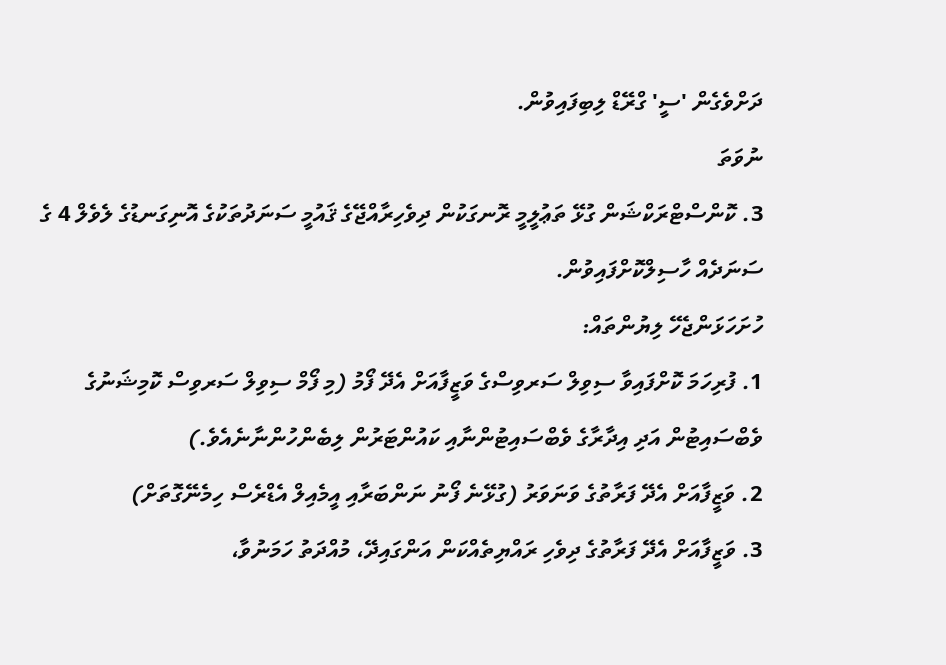ދަށްވެގެން 'ސީ' ގްރޭޑް ލިބިފައިވުން.
ނުވަތަ
3. ކޮންސްޓްރަކްޝަން ގުޅޭ ތަޢުލީމީ ރޮނގަކުން ދިވެހިރާއްޖޭގެ ޤައުމީ ސަނަދުތަކުގެ އޮނިގަނޑުގެ ލެވެލް 4 ގެ ސަނަދެއް ހާސިލްކޮށްފައިވުން.
ހުށަހަޅަންޖެހޭ ލިޔުންތައް:
1. ފުރިހަމަ ކޮށްފައިވާ ސިވިލް ސަރވިސްގެ ވަޒީފާއަށް އެދޭ ފޯމު (މި ފޯމް ސިވިލް ސަރވިސް ކޮމިޝަނުގެ ވެބްސައިޓުން އަދި އިދާރާގެ ވެބްސައިޓުންނާއި ކައުންޓަރުން ލިބެންހުންނާނެއެވެ.)
2. ވަޒީފާއަށް އެދޭ ފަރާތުގެ ވަނަވަރު (ގުޅޭނެ ފޯނު ނަންބަރާއި އީމެއިލް އެޑްރެސް ހިމެނޭގޮތަށް)
3. ވަޒީފާއަށް އެދޭ ފަރާތުގެ ދިވެހި ރައްޔިތެއްކަން އަންގައިދޭ، މުއްދަތު ހަމަނުވާ،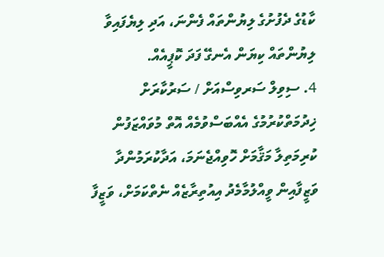ކާޑުގެ ދެފުށުގެ ލިޔުންތައް ފެންނަ، އަދި ލިޔެފައިވާ ލިޔުންތައް ކިޔަން އެނގޭ ފަދަ ކޮޕީއެއް.
4. ސިވިލް ސަރވިސްއަށް / ސަރުކާރަށް ޚިދުމަތްކުރުމުގެ އެއްބަސްވުމެއް އޮތް މުވައްޒަފުން ކުރިމަތިލާ މަޤާމަށް ހޮވިއްޖެނަމަ، އަދާކުރަމުންދާ ވަޒީފާއިން ވީއްލުމާމެދު އިއުތިރާޒެއް ނެތްކަމަށް، ވަޒީފާ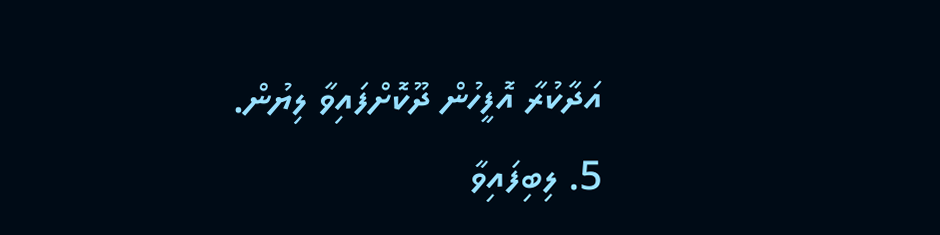އަދާކުރާ އޮފީހުން ދޫކޮށްފައިވާ ލިޔުން.
5. ލިބިފައިވާ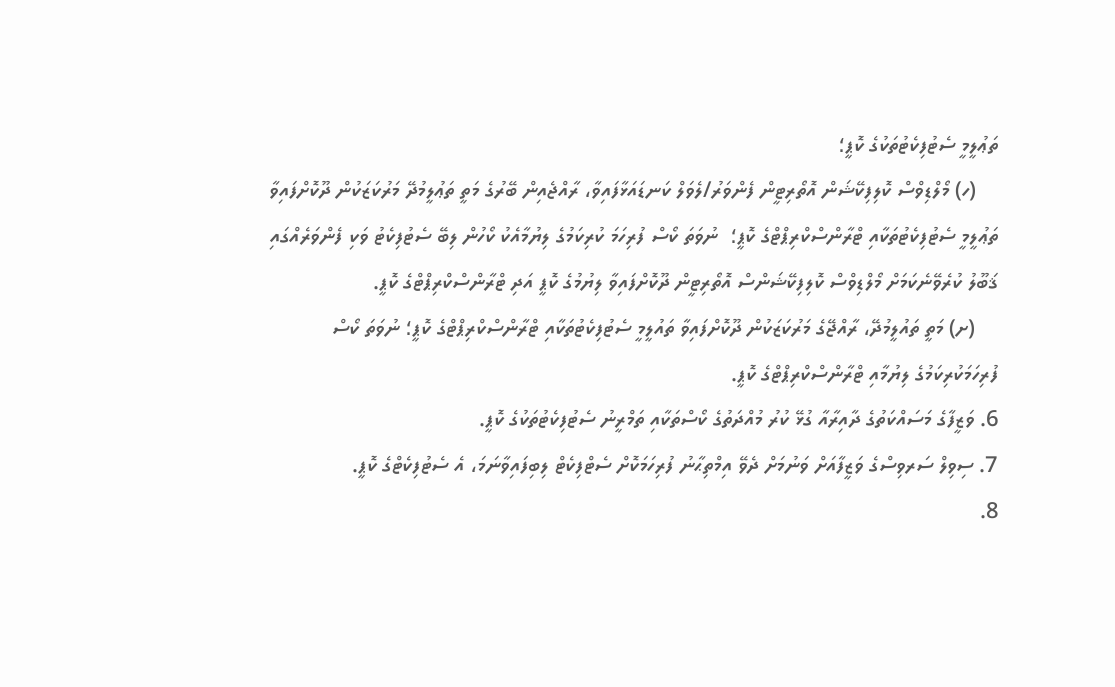ތަޢުލީމީ ސެޓުފިކެޓުތަކުގެ ކޮޕީ؛
    (ހ) މޯލްޑިވްސް ކޮލިފިކޭޝަން އޮތޯރިޓީން ފެންވަރު/ލެވަލް ކަނޑައަޅާފައިވާ، ރާއްޖެއިން ބޭރުގެ މަތީ ތަޢުލީމުދޭ މަރުކަޒަކުން ދޫކޮށްފައިވާ ތަޢުލީމީ ސެޓުފިކެޓުތަކާއި ޓްރާންސްކްރިޕްޓްގެ ކޮޕީ؛  ނުވަތަ ކޯސް ފުރިހަމަ ކުރިކަމުގެ ލިޔުމާއެކު ކޯހުން ލިބޭ ސެޓުފިކެޓު ވަކި ފެންވަރެއްގައި ޤަބޫލު ކުރެވޭނެކަމަށް މޯލްޑިވްސް ކޮލިފިކޭޝަންސް އޮތޯރިޓީން ދޫކޮށްފައިވާ ލިޔުމުގެ ކޮޕީ އަދި ޓްރާންސްކްރިޕްޓްގެ ކޮޕީ.
    (ށ) މަތީ ތައުލީމުދޭ، ރާއްޖޭގެ މަރުކަޒަކުން ދޫކޮށްފައިވާ ތައުލީމީ ސެޓުފިކެޓުތަކާއި ޓްރާންސްކްރިޕްޓްގެ ކޮޕީ؛ ނުވަތަ ކޯސް ފުރިހަމަކުރިކަމުގެ ލިޔުމާއި ޓްރާންސްކްރިޕްޓްގެ ކޮޕީ.
6. ވަޒީފާގެ މަސައްކަތުގެ ދާއިރާއާ ގުޅޭ ކުރު މުއްދަތުގެ ކޯސްތަކާއި ތަމްރީނު ސެޓުފިކެޓުތަކުގެ ކޮޕީ.
7. ސިވިލް ސަރވިސްގެ ވަޒީފާއަށް ވަނުމަށް ދެވޭ އިމްތިޙާނު ފުރިހަމަކޮށް ސެޓްފިކެޓް ލިބިފައިވާނަމަ، އެ ސެޓުފިކެޓްގެ ކޮޕީ.
8.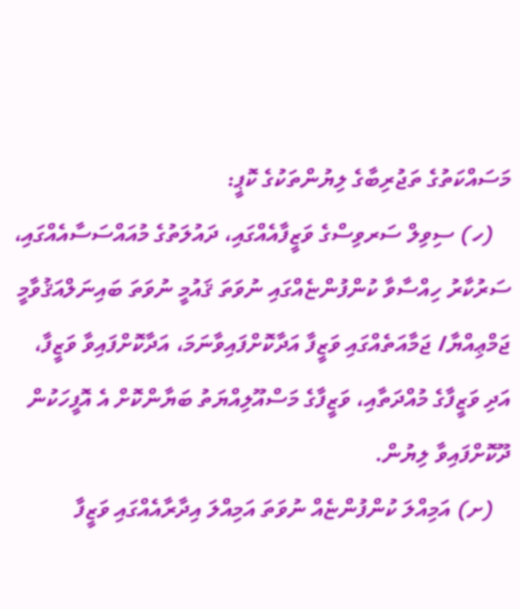މަސައްކަތުގެ ތަޖުރިބާގެ ލިޔުންތަކުގެ ކޮޕީ:
   (ހ) ސިވިލް ސަރވިސްގެ ވަޒީފާއެއްގައި، ދައުލަތުގެ މުއައްސަސާއެއްގައި، ސަރުކާރު ހިއްސާވާ ކުންފުންޏެއްގައި ނުވަތަ ޤައުމީ ނުވަތަ ބައިނަލްއަޤުވާމީ ޖަމްޢިއްޔާ/ ޖަމާއަތެއްގައި ވަޒީފާ އަދާކޮށްފައިވާނަމަ، އަދާކޮށްފައިވާ ވަޒީފާ، އަދި ވަޒީފާގެ މުއްދަތާއި، ވަޒީފާގެ މަސްއޫލިއްޔަތު ބަޔާންކޮށް އެ އޮފީހަކުން ދޫކޮށްފައިވާ ލިޔުން.
   (ށ) އަމިއްލަ ކުންފުންޏެއް ނުވަތަ އަމިއްލަ އިދާރާއެއްގައި ވަޒީފާ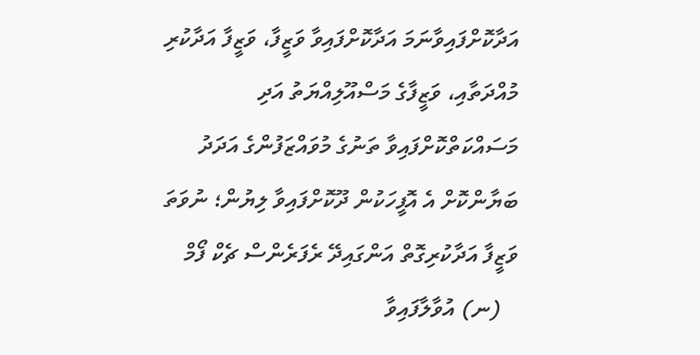އަދާކޮށްފައިވާނަމަ އަދާކޮށްފައިވާ ވަޒީފާ، ވަޒީފާ އަދާކުރި މުއްދަތާއި، ވަޒީފާގެ މަސްއޫލިއްޔަތު އަދި މަސައްކަތްކޮށްފައިވާ ތަނުގެ މުވައްޒަފުންގެ އަދަދު ބަޔާންކޮށް އެ އޮފީހަކުން ދޫކޮށްފައިވާ ލިޔުން؛ ނުވަތަ ވަޒީފާ އަދާކުރިގޮތް އަންގައިދޭ ރެފަރެންސް ޗެކް ފޯމް
   (ނ) އުވާލާފައިވާ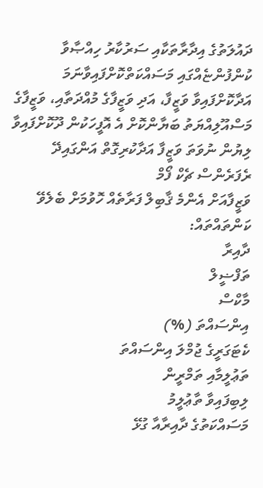ދައުލަތުގެ އިދާރާތަކާއި ސަރުކާރު ހިއްޞާވާ ކުންފުންޏެއްގައި މަސައްކަތްކޮށްފައިވާނަމަ އަދާކޮށްފައިވާ ވަޒީފާ، އަދި ވަޒީފާގެ މުއްދަތާއި، ވަޒީފާގެ މަސްއޫލިއްޔަތު ބަޔާންކޮށް އެ އޮފީހަކުން ދޫކޮށްފައިވާ ލިޔުން ނުވަތަ ވަޒީފާ އަދާކުރިގޮތް އަންގައިދޭ ރެފަރެންސް ޗެކް ފޯމް
ވަޒީފާއަށް އެންމެ ޤާބިލް ފަރާތެއް ހޮވުމަށް ބެލެވޭ ކަންތައްތައް:
ދާއިރާ
ތަފްޟީލް
މާކްސް
އިންސައްތަ (%)
ކެޓަގަރީގެ ޖުމްލަ އިންސައްތަ
ތަޢުލީމާއި ތަމްރީން
ލިބިފައިވާ ތާޢުލީމު
މަސައްކަތުގެ ދާއިރާއާ ގުޅޭ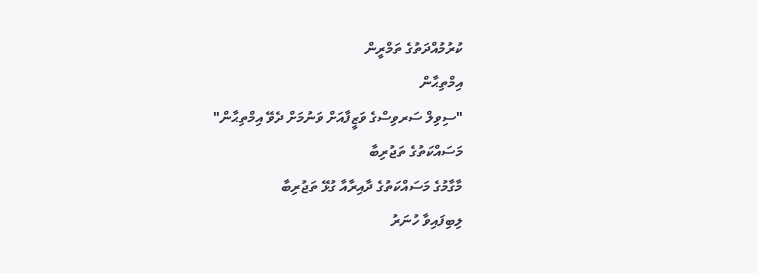ކުރުމުއްދަތުގެ ތަމްރީން
އިމްތިޙާން
"ސިވިލް ސަރވިސްގެ ވަޒީފާއަށް ވަނުމަށް ދެވޭ އިމްތިޙާން"
މަސައްކަތުގެ ތަޖުރިބާ
މާގާމުގެ މަސައްކަތުގެ ދާއިރާއާ ގުޅޭ ތަޖުރިބާ
ލިބިފައިވާ ހުނަރު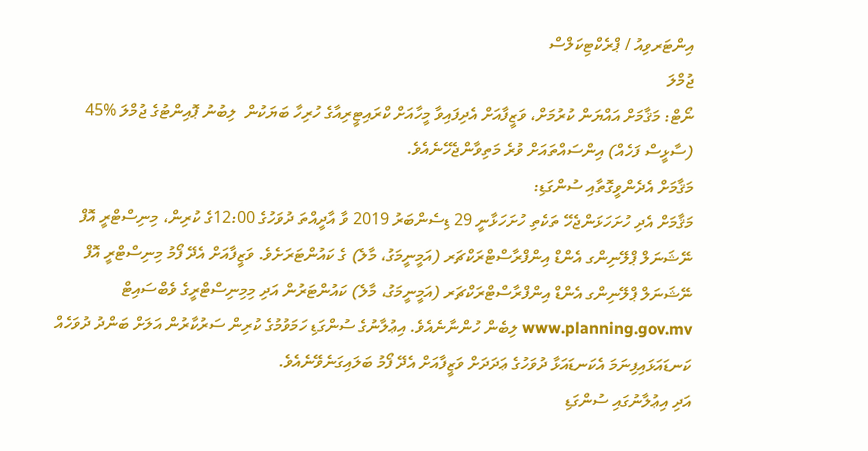އިންޓަރވިއު / ޕްރެކްޓިކަލްސް
ޖުމްލަ
ނޯޓް: މަޤާމަށް އައްޔަން ކުރުމަށް، ވަޒީފާއަށް އެދިފައިވާ މީހާއަށް ކްރައިޓީރިއާގެ ހުރިހާ ބަޔަކުން  ލިބުނު ޕޮއިންޓުގެ ޖުމްލަ %45 (ސާޅީސް ފަހެއް) އިންސައްތައަށް ވުރެ މަތިވާންޖެހޭނެއެވެ.
މަޤާމަށް އެދެންވީގޮތާއި ސުންގަޑި:
މަޤާމަށް އެދި ހުށަހަޅަންޖެހޭ ތަކެތި ހުށަހަޅާނީ 29 ޑިސެންބަރު 2019 ވާ އާދީއްތަ ދުވަހުގެ 12:00ގެ ކުރިން، މިނިސްޓްރީ އޮފް ނޭޝަނަލް ޕްލޭނިންގ އެންޑް އިންފްރާސްޓްރަކްޗަރ (އަމީނީމަގު، މާލެ) ގެ ކައުންޓަރަށެވެ. ވަޒީފާއަށް އެދޭ ފޯމު މިނިސްޓްރީ އޮފް ނޭޝަނަލް ޕްލޭނިންގ އެންޑް އިންފްރާސްޓްރަކްޗަރ (އަމީނީމަގު، މާލެ) ކައުންޓަރުން އަދި މިމިނިސްޓްރީގެ ވެބްސައިޓް www.planning.gov.mv ލިބެން ހުންނާނެއެވެ. އިޢުލާނުގެ ސުންގަޑި ހަމަވުމުގެ ކުރިން ސަރުކާރުން އަލަށް ބަންދު ދުވަހެއް ކަނޑައަޅައިފިނަމަ އެކަނޑައަޅާ ދުވަހުގެ ޢަދަދަށް ވަޒީފާއަށް އެދޭ ފޯމު ބަލައިގަނެވޭނެއެވެ.
އަދި އިޢުލާނުގައި ސުންގަޑި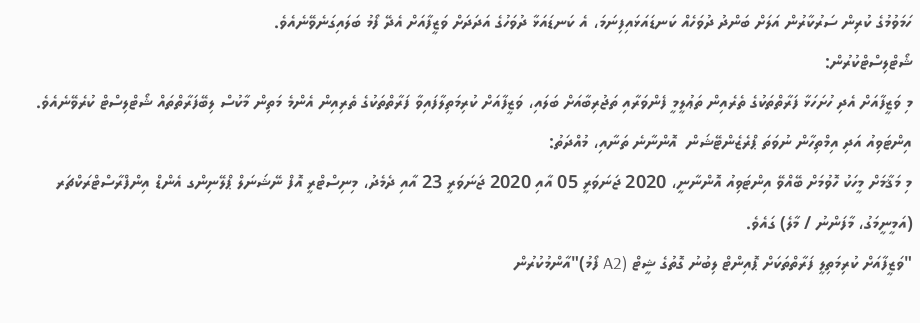ހަމަވުމުގެ ކުރިން ސަރުކާރުން އަލަށް ބަންދު ދުވަހެއް ކަނޑައަޅައިފިނަމަ، އެ ކަނޑައަޅާ ދުވަހުގެ އަދަދަށް ވަޒީފާއަށް އެދޭ ފޯމު ބަލައިގަނެވޭނެއެވެ.
ޝޯޓްލިސްޓްކުރުން:
މި ވަޒީފާއަށް އެދި ހުށަހަޅާ ފަރާތްތަކުގެ ތެރެއިން ތަޢުލީމީ ފެންވަރާއި ތަޖުރިބާއަށް ބަލައި، ވަޒީފާއަށް ކުރިމަތިލާފައިވާ ފަރާތްތަކުގެ ތެރިއިން އެންމެ މަތިން މާކުސް ލިބޭފަރާތްތައް ޝޯޓްލިސްޓް ކުރެވޭނެއެވެ.
އިންޓަވިއު އަދި އިމްތިހާން ނުވަތަ ޕްރެޒެންޓޭޝަން  އޮންނާނެ ތަނާއި، މުއްދަތު:
މި މަޤާމަށް މީހަކު ހޮވުމަށް ބޭއްވޭ އިންޓަވިއު އޮންނާނީ، 2020 ޖަނަވަރީ 05 އާއި 2020 ޖަނަވަރީ 23 އާއި ދެމެދު، މިނިސްޓްރީ އޮފް ނޭޝަނަލް ޕްލޭނިންގ އެންޑް އިންފްރާސްޓްރަކްޗަރ (އަމީނީމަގު، މާފަންނު / މާލެ) ގައެވެ.
"ވަޒީފާއަށް ކުރިމަތިލީ ފަރާތްތަކަށް ޕޮއިންޓް ލިބުނު ގޮތުގެ ޝީޓް (A2 ފޯމު)"އާންމުކުރުން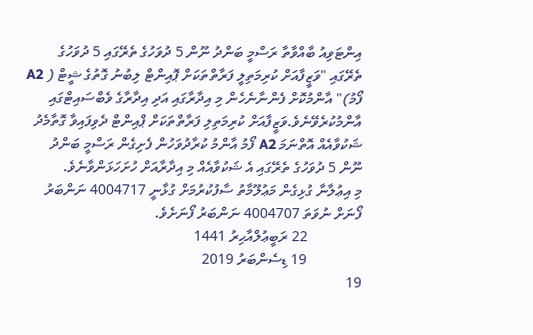އިންޓަވިއު ބާއްވާތާ ރަސްމީ ބަންދު ނޫން 5 ދުވަހުގެ ތެރޭގައި 5 ދުވަހުގެ ތެރޭގައި "ވަޒީފާއަށް ކުރިމަތިލީ ފަރާތްތަކަށް ޕޮއިންޓް ލިބުނު ގޮތުގެ ޝީޓް ( A2 ފޯމު)" އާންމުކޮށް ފެންނާނެހެން މި އިދާރާގައި އަދި އިދާރާގެ ވެބްސައިޓްގައި އާންމުކުރެވޭނެވެ.ވަޒީފާއަށް ކުރިމަތިލި ފަރާތްތަކަށް ޕްއިންޓް ދެވިފައިވާ ގޮތާމެދު ޝަކުވާއެއް އޮތްނަމަ A2 ފޯމު އާންމު ކުރާދުވަހުން ފެށިގެން ރަސްމީ ބަންދު ނޫން 5 ދުވަހުގެ ތެރޭގައި އެ ޝަކުވާއެއް މި އިދާރާއަށް ހުށަހަޅަންވާނެވެ.
މި އިޢުލާނާ ގުޅިގެން މަޢުލޫމާތު ސާފުކުރުމަށް ގުޅާނީ 4004717 ނަންބަރު ފޯނަށް ނުވަތަ 4004707 ނަންބަރު ފޯނަށެވެ.
               22 ރަބީޢުލްއާޙިރު 1441
               19 ޑިސެންބަރު 2019
19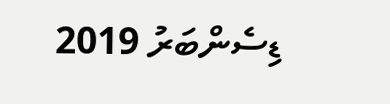ޑިސެންބަރު 2019